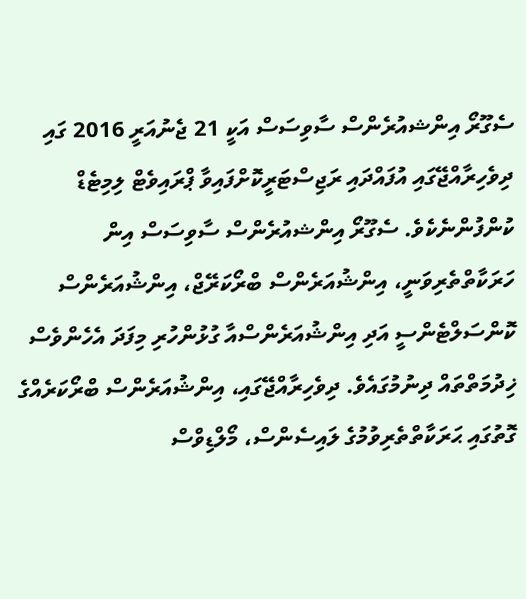ސެގޫރޯ އިންޝއުރެންސް ސާވިސަސް އަކީ 21 ޖެނުއަރީ 2016 ގައި ދިވެހިރާއްޖޭގައި އުފައްދައި ރަޖިސްޓަރީކޮށްފައިވާ ޕްރައިވެޓް ލިމިޓެޑް ކުންފުންނެކެވެ. ސެގޫރޯ އިންޝއުރެންސް ސާވިސަސް އިން ހަރަކާތްތެރިވަނީ، އިންޝުއަރެންސް ބްރޯކަރޭޖް، އިންޝުއަރެންސް ކޮންސަލްޓެންސީ އަދި އިންޝުއަރެންސްއާ ގުޅުންހުރި މިފަދަ އެހެންވެސް ޚިދުމަތްތައް ދިނުމުގައެވެ. ދިވެހިރާއްޖޭގައި، އިންޝުއަރެންސް ބްރޯކަރެއްގެ ގޮތުގައި ޙަރަކާތްތެރިވުމުގެ ލައިސެންސް، މޯލްޑިވްސް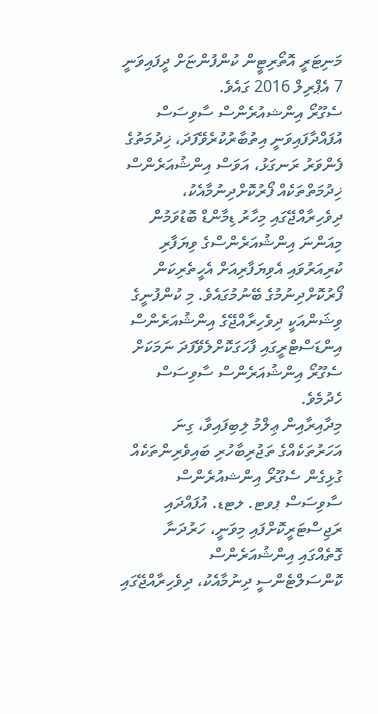މަނިޓަރީ އޮތޯރިޓީން ކުންފުންޏަށް ދީފައިވަނީ 7 އެޕްރިލް 2016 ގައެވެ.
ސެގޫރޯ އިންޝއުރެންސް ސާވިސަސް އުފައްދާފައިވަނީ އިތުބާރުކުރެވޭފަދަ، ޚިދުމަތުގެ ފެންވަރު ރަނގަޅު، އަވަސް އިންޝުއަރެންސް ޚިދުމަތްތަކެއް ފޯރުކޮށްދިނުމާއެކު، ދިވެހިރާއްޖޭގައި މިހާރު ޑިމާންޑް ބޮޑުވަމުން މިއަންނަ އިންޝުއަރެންސްގެ ވިޔަފާރި ކުރިއަރުވައި އެވިޔަފާރިއަށް އެހީތެރިކަން ފޯރުކޮށްދިނުމުގެ ބޭނުމުގައެވެ. މި ކުންފުނީގެ ވިޝަންއަކީ ދިވެހިރާއްޖޭގެ އިންޝުއަރެންސް އިންޑަސްޓްރީގައި ފާހަގަކޮށްލެވޭފަދަ ނަމަކަށް ސެގޫރޯ އިންޝުއަރެންސް ސާވިސަސް ހެދުމެވެ.
މިދާއިރާއިން ޢިލްމު ލިބިފައިވާ، ގިނަ އަހަރުތަކެއްގެ ތަޖުރިބާހުރި ބައިވެރިންތަކެއް ގުޅިގެން ސެގޫރޯ އިންޝއުރެންސް ސާވިސަސް ޕވޓ. ލޓޑ. އުފައްދައި ރަޖިސްޓަރީކޮށްފައި މިވަނީ، ހަރުދަނާ ގޮތެއްގައި އިންޝުއަރެންސް ކޮންސަލްޓެންސީ ދިނުމާއެކު، ދިވެހިރާއްޖޭގައި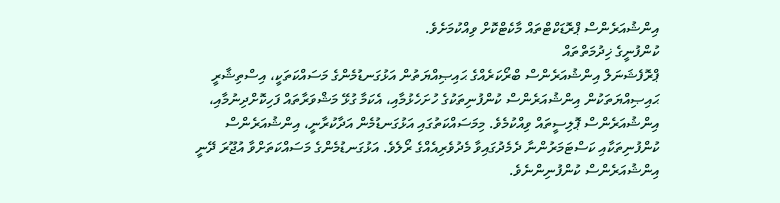އިންޝުއަރެންސް ޕްރޮޑަކްޓްތައް މާކެޓްކޮށް ވިއްކުމަށެވެ.
ކުންފުނީގެ ޚިދުމަތްތައް
ޕްރޮފެޝަނަލް އިންޝުއަރެންސް ބްރޯކަރެއްގެ ޙައިޞިއްޔަތުން އަޅުގަނޑުމެންގެ މަސައްކަތަކީ، އިސްތިޝާރީ ޙައިޞިއްޔަތަކުން އިންޝުއަރެންސް ކުންފުނިތަކުގެ ހުށަހެޅުމާއި، އެކަމާ ގުޅޭ މަޝްވަރާތައް ފަހިކޮށްދިނުމާއި، އިންޝުއަރެންސް ޕޮލިސީތައް ވިއްކުމެވެ. މިމަސައްކަތުގައި އަޅުގަނޑުމެން އަދާކުރާނީ، އިންޝުއަރެންސް ކުންފުނިތަކާއި ކަސްޓަމަރުންނާ ދެމެދުގައިވާ މެދުވެރިއެއްގެ ރޯލެވެ. އަޅުގަނޑުމެންގެ މަސައްކަތަށްވާ އުޖޫރަ ދޭނީ އިންޝުއަރެންސް ކުންފުނިންނެވެ.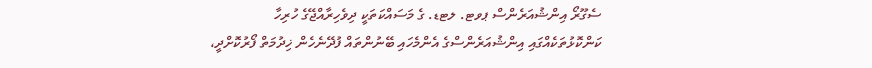ސެގޫރޯ އިންޝުއަރެންސް ޕވޓ. ލޓޑ. ގެ މަސައްކަތަކީ ދިވެހިރާއްޖޭގެ ހުރިހާ ކަންކޮޅުތަކެއްގައި އިންޝުއަރެންސްގެ އެންމެހައި ބޭނުންތައް ފުދޭނެހެން ޚިދުމަތް ފޯރުކޮށްދީ،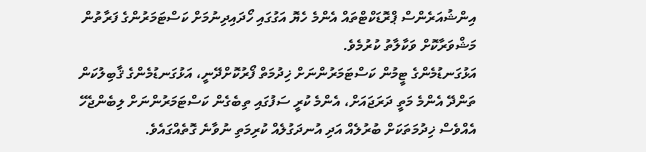އިންޝުއަރެންސް ޕްރޮޑަކްޓްތައް އެންމެ ހެޔޮ އަގުގައި ހޯދައިދިނުމަށް ކަސްޓަމަރުންގެ ފަރާތުން މަޝްވަރާކޮށް ވަކާލާތު ކުރުމެވެ.
އަޅުގަނޑުމެންގެ ޓީމުން ކަސްޓަމަރުންނަށް ޚިދުމަތް ފޯރުކޮށްދޭނީ، އަޅުގަނޑުމެންގެ ޤާބިލުކަން ތަންދޭ އެންމެ މަތީ ދަރަޖައަށް، އެންމެ ކުރީ ސަފުގައި ތިބެގެން ކަސްޓަމަރުންނަށް ލިބެންޖެހޭ އެއްވެސް ޚިދުމަތަކަށް ބުރުލެއް އަދި އުނދަގުލެއް ކުރިމަތި ނުވާނެ ގޮތެއްގައެވެ.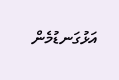އަޅުގަނޑުމެން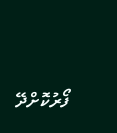ފޯރުކޮށްދޭ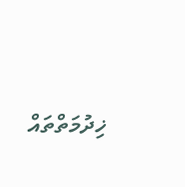ޚިދުމަތްތައް